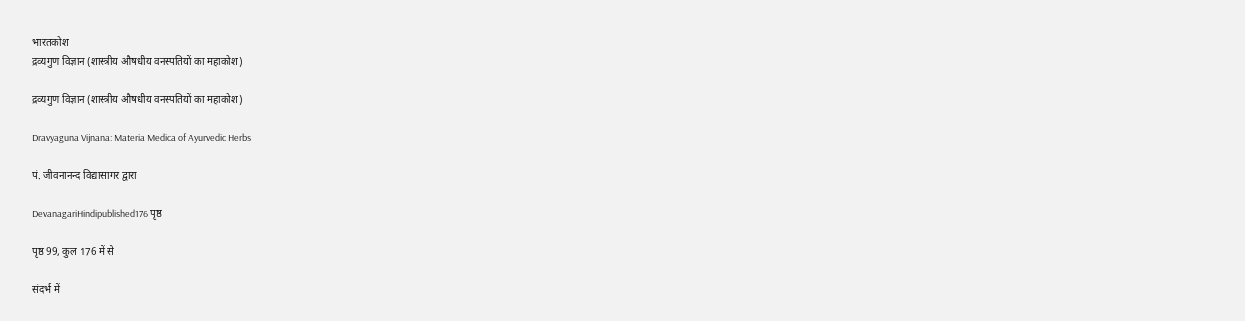भारतकोश
द्रव्यगुण विज्ञान (शास्त्रीय औषधीय वनस्पतियों का महाकोश)

द्रव्यगुण विज्ञान (शास्त्रीय औषधीय वनस्पतियों का महाकोश)

Dravyaguna Vijnana: Materia Medica of Ayurvedic Herbs

पं. जीवनानन्द विद्यासागर द्वारा

DevanagariHindipublished176 पृष्ठ

पृष्ठ 99, कुल 176 में से

संदर्भ में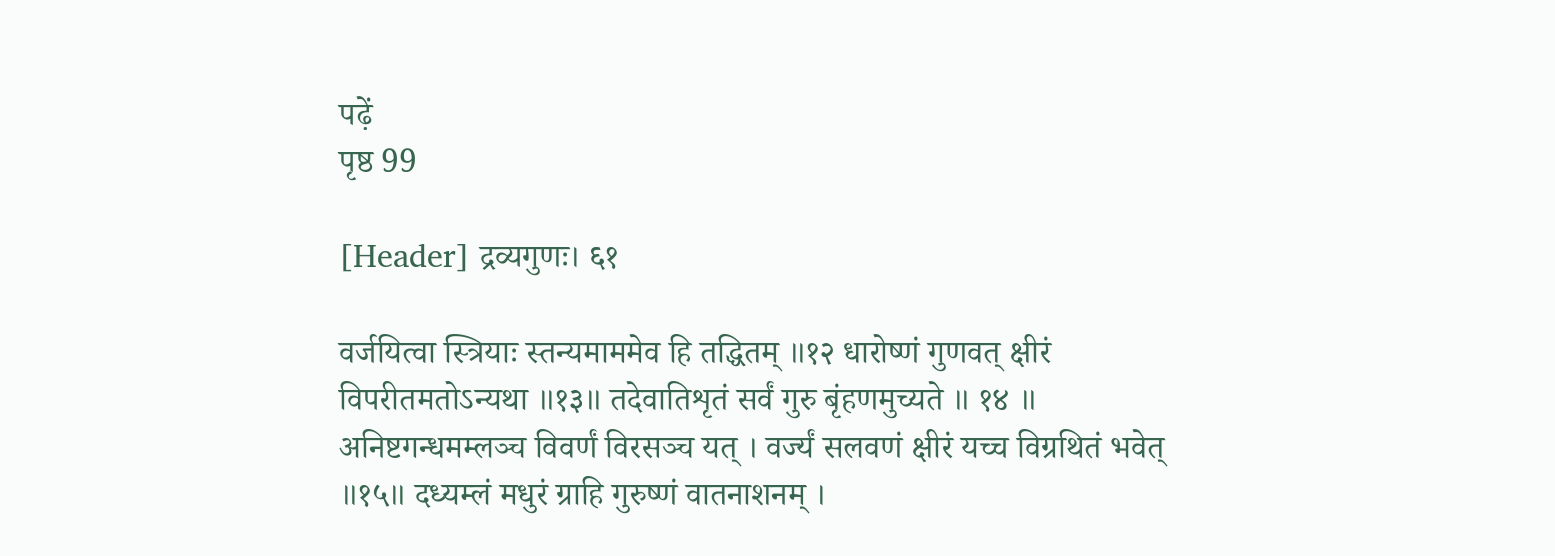पढ़ें
पृष्ठ 99

[Header] द्रव्यगुणः। ६१

वर्जयित्वा स्त्रियाः स्तन्यमाममेव हि तद्धितम् ॥१२ धारोष्णं गुणवत् क्षीरं विपरीतमतोऽन्यथा ॥१३॥ तदेवातिशृतं सर्वं गुरु बृंहणमुच्यते ॥ १४ ॥ अनिष्टगन्धमम्लञ्च विवर्णं विरसञ्च यत् । वर्ज्यं सलवणं क्षीरं यच्च विग्रथितं भवेत् ॥१५॥ दध्यम्लं मधुरं ग्राहि गुरुष्णं वातनाशनम् ।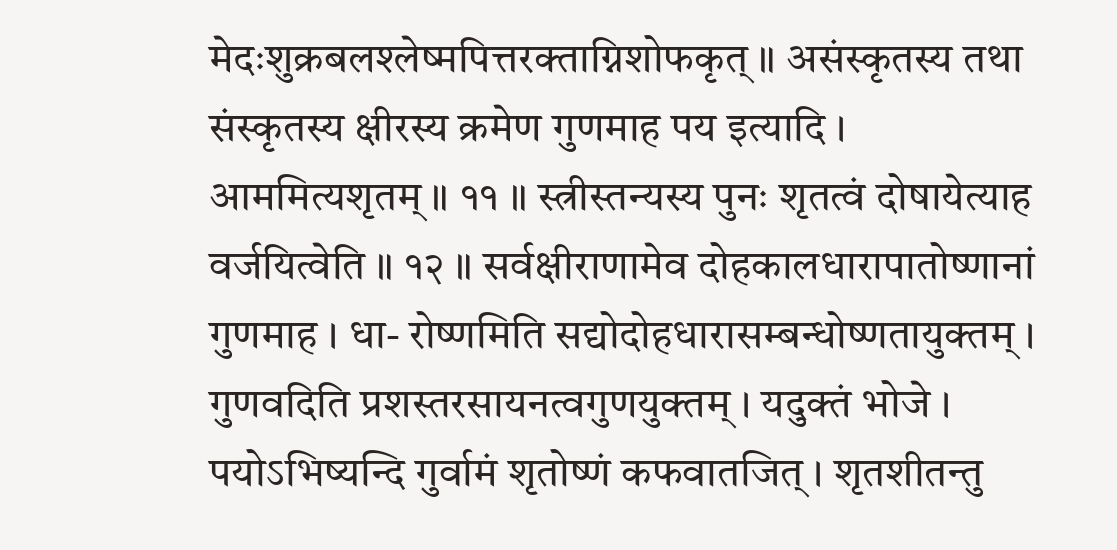मेदःशुक्रबलश्लेष्मपित्तरक्ताग्निशोफकृत् ॥ असंस्कृतस्य तथा संस्कृतस्य क्षीरस्य क्रमेण गुणमाह पय इत्यादि । आममित्यशृतम् ॥ ११ ॥ स्त्रीस्तन्यस्य पुनः शृतत्वं दोषायेत्याह वर्जयित्वेति ॥ १२ ॥ सर्वक्षीराणामेव दोहकालधारापातोष्णानां गुणमाह । धा- रोष्णमिति सद्योदोहधारासम्बन्धोष्णतायुक्तम् । गुणवदिति प्रशस्तरसायनत्वगुणयुक्तम् । यदुक्तं भोजे । पयोऽभिष्यन्दि गुर्वामं शृतोष्णं कफवातजित् । शृतशीतन्तु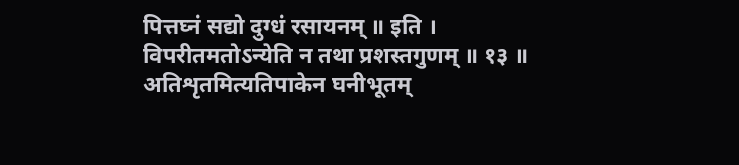पित्तघ्नं सद्यो दुग्धं रसायनम् ॥ इति । विपरीतमतोऽन्येति न तथा प्रशस्तगुणम् ॥ १३ ॥ अतिशृतमित्यतिपाकेन घनीभूतम्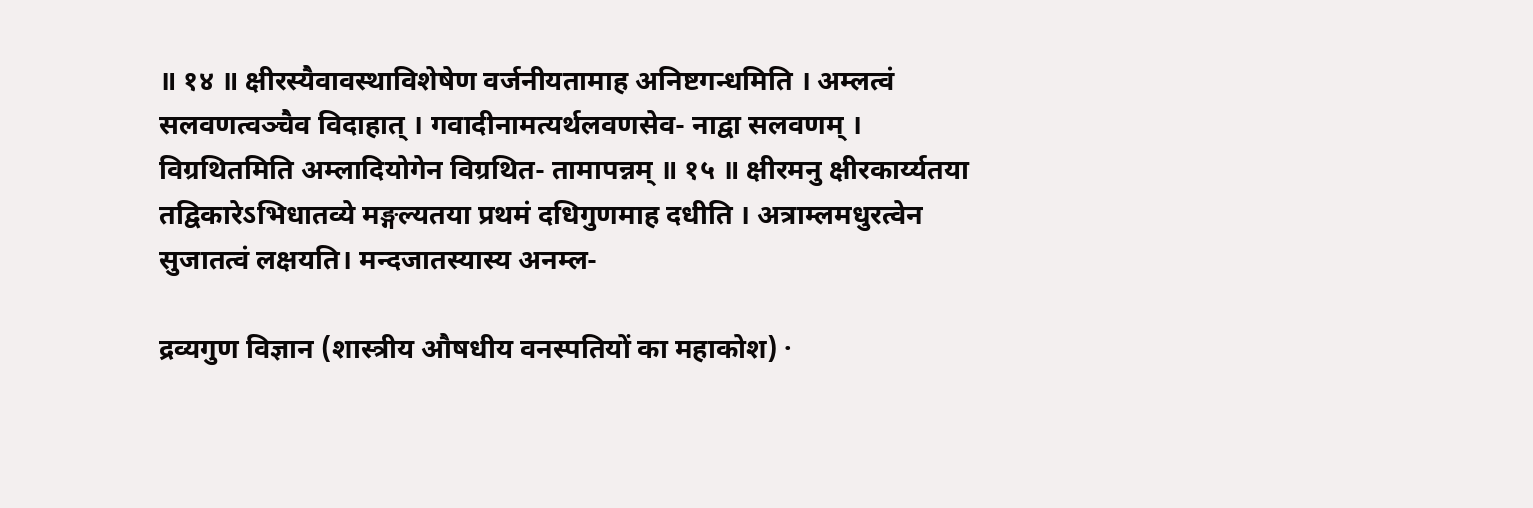॥ १४ ॥ क्षीरस्यैवावस्थाविशेषेण वर्जनीयतामाह अनिष्टगन्धमिति । अम्लत्वं सलवणत्वञ्चैव विदाहात् । गवादीनामत्यर्थलवणसेव- नाद्वा सलवणम् । विग्रथितमिति अम्लादियोगेन विग्रथित- तामापन्नम् ॥ १५ ॥ क्षीरमनु क्षीरकार्य्यतया तद्विकारेऽभिधातव्ये मङ्गल्यतया प्रथमं दधिगुणमाह दधीति । अत्राम्लमधुरत्वेन सुजातत्वं लक्षयति। मन्दजातस्यास्य अनम्ल-

द्रव्यगुण विज्ञान (शास्त्रीय औषधीय वनस्पतियों का महाकोश) ·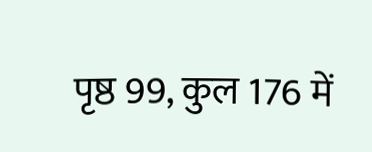पृष्ठ 99, कुल 176 में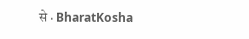से · BharatKosha